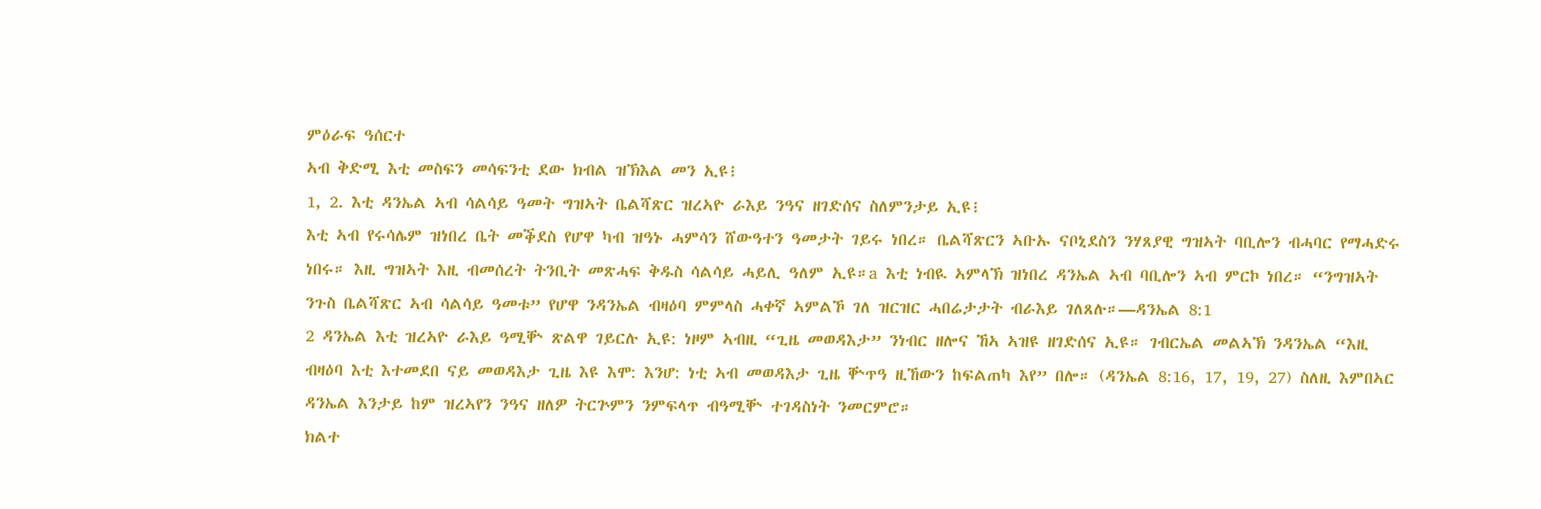ምዕራፍ ዓሰርተ
ኣብ ቅድሚ እቲ መስፍን መሳፍንቲ ደው ክብል ዝኽእል መን ኢዩ፧
1, 2. እቲ ዳንኤል ኣብ ሳልሳይ ዓመት ግዝኣት ቤልሻጽር ዝረኣዮ ራእይ ንዓና ዘገድሰና ስለምንታይ ኢዩ፧
እቲ ኣብ የሩሳሌም ዝነበረ ቤት መቕደስ የሆዋ ካብ ዝዓኑ ሓምሳን ሸውዓተን ዓመታት ገይሩ ነበረ። ቤልሻጽርን ኣቡኡ ናቦኒደስን ንሃጸያዊ ግዝኣት ባቢሎን ብሓባር የማሓድሩ ነበሩ። እዚ ግዝኣት እዚ ብመሰረት ትንቢት መጽሓፍ ቅዱስ ሳልሳይ ሓይሊ ዓለም ኢዩ።a እቲ ነብዪ ኣምላኽ ዝነበረ ዳንኤል ኣብ ባቢሎን ኣብ ምርኮ ነበረ። “ንግዝኣት ንጉስ ቤልሻጽር ኣብ ሳልሳይ ዓመቱ” የሆዋ ንዳንኤል ብዛዕባ ምምላስ ሓቀኛ ኣምልኾ ገለ ዝርዝር ሓበሬታታት ብራእይ ገለጸሉ።—ዳንኤል 8:1
2 ዳንኤል እቲ ዝረኣዮ ራእይ ዓሚቝ ጽልዋ ገይርሉ ኢዩ: ነዞም ኣብዚ “ጊዜ መወዳእታ” ንነብር ዘሎና ኸኣ ኣዝዩ ዘገድሰና ኢዩ። ገብርኤል መልኣኽ ንዳንኤል “እዚ ብዛዕባ እቲ እተመደበ ናይ መወዳእታ ጊዜ እዩ እሞ: እንሆ: ነቲ ኣብ መወዳእታ ጊዜ ቝጥዓ ዚኸውን ከፍልጠካ እየ” በሎ። (ዳንኤል 8:16, 17, 19, 27) ስለዚ እምበኣር ዳንኤል እንታይ ከም ዝረኣየን ንዓና ዘለዎ ትርጕምን ንምፍላጥ ብዓሚቝ ተገዳስነት ንመርምሮ።
ክልተ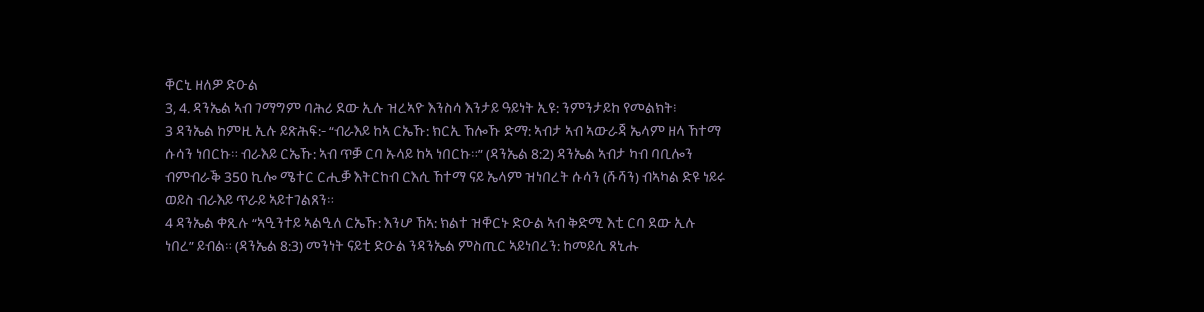ቐርኒ ዘለዎ ድዑል
3, 4. ዳንኤል ኣብ ገማግም ባሕሪ ደው ኢሉ ዝረኣዮ እንስሳ እንታይ ዓይነት ኢዩ: ንምንታይከ የመልክት፧
3 ዳንኤል ከምዚ ኢሉ ይጽሕፍ:- “ብራእይ ከኣ ርኤኹ: ክርኢ ኸሎኹ ድማ: ኣብታ ኣብ ኣውራጃ ኤላም ዘላ ኸተማ ሱሳን ነበርኩ። ብራእይ ርኤኹ: ኣብ ጥቓ ርባ ኡላይ ከኣ ነበርኩ።” (ዳንኤል 8:2) ዳንኤል ኣብታ ካብ ባቢሎን ብምብራቕ 350 ኪሎ ሜተር ርሒቓ እትርከብ ርእሲ ኸተማ ናይ ኤላም ዝነበረት ሱሳን (ሹሻን) ብኣካል ድዩ ነይሩ ወይስ ብራእይ ጥራይ ኣይተገልጸን።
4 ዳንኤል ቀጺሉ “ኣዒንተይ ኣልዒለ ርኤኹ: እንሆ ኸኣ: ክልተ ዝቐርኑ ድዑል ኣብ ቅድሚ እቲ ርባ ደው ኢሉ ነበረ” ይብል። (ዳንኤል 8:3) መንነት ናይቲ ድዑል ንዳንኤል ምስጢር ኣይነበረን: ከመይሲ ጸኒሑ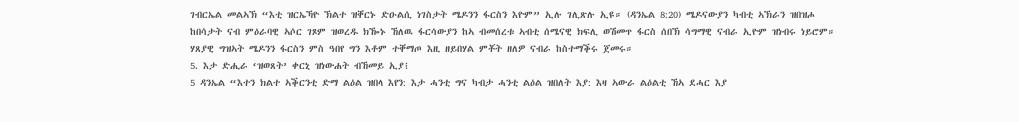ገብርኤል መልኣኽ “እቲ ዝርኤኻዮ ኽልተ ዝቐርኑ ድዑልሲ ነገስታት ሜዶንን ፋርስን እዮም” ኢሉ ገሊጽሉ ኢዩ። (ዳንኤል 8:20) ሜዶናውያን ካብቲ ኣኽራን ዝበዝሖ ከበሳታት ናብ ምዕራባዊ ኣሶር ገጾም ዝወረዱ ክዀኑ ኸለዉ ፋርሳውያን ከኣ ብመሰረቱ ኣብቲ ሰሜናዊ ክፍሊ ወሽመጥ ፋርስ ሰበኽ ሳግማዊ ናብራ ኢዮም ዝነብሩ ነይሮም። ሃጸያዊ ግዝኣት ሜዶንን ፋርስን ምስ ዓበየ ግን እቶም ተቐማጦ እዚ ዘይበሃል ምቾት ዘለዎ ናብራ ከስተማቕሩ ጀመሩ።
5. እታ ድሒራ ‘ዝወጸት’ ቀርኒ ዝነውሐት ብኸመይ ኢያ፧
5 ዳንኤል “እተን ክልተ ኣቕርንቲ ድማ ልዕል ዝበላ እየን: እታ ሓንቲ ግና ካብታ ሓንቲ ልዕል ዝበለት እያ: እዛ ኣውራ ልዕልቲ ኸኣ ደሓር እያ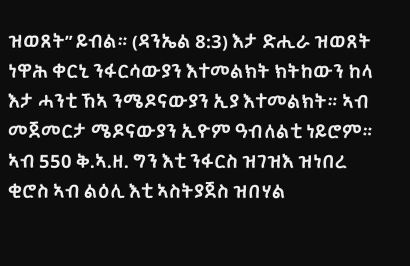ዝወጸት” ይብል። (ዳንኤል 8:3) እታ ድሒራ ዝወጸት ነዋሕ ቀርኒ ንፋርሳውያን እተመልክት ክትከውን ከላ እታ ሓንቲ ኸኣ ንሜዶናውያን ኢያ እተመልክት። ኣብ መጀመርታ ሜዶናውያን ኢዮም ዓብለልቲ ነይሮም። ኣብ 550 ቅ.ኣ.ዘ. ግን እቲ ንፋርስ ዝገዝእ ዝነበረ ቂሮስ ኣብ ልዕሊ እቲ ኣስትያጀስ ዝበሃል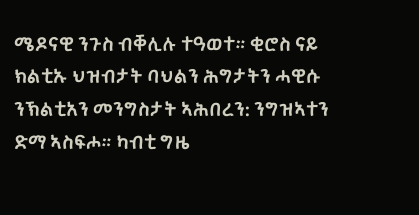ሜዶናዊ ንጉስ ብቐሊሉ ተዓወተ። ቂሮስ ናይ ክልቲኡ ህዝብታት ባህልን ሕግታትን ሓዊሱ ንኽልቲአን መንግስታት ኣሕበረን: ንግዝኣተን ድማ ኣስፍሖ። ካብቲ ግዜ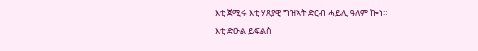እቲ ጀሚሩ እቲ ሃጸያዊ ግዝኣት ድርብ ሓይሊ ዓለም ኰነ።
እቲ ድዑል ይፍልስ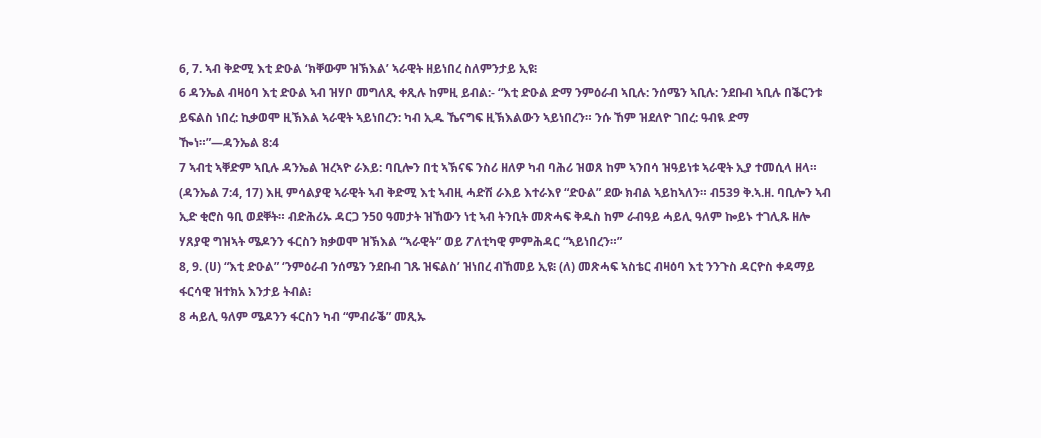6, 7. ኣብ ቅድሚ እቲ ድዑል ‘ክቐውም ዝኽእል’ ኣራዊት ዘይነበረ ስለምንታይ ኢዩ፧
6 ዳንኤል ብዛዕባ እቲ ድዑል ኣብ ዝሃቦ መግለጺ ቀጺሉ ከምዚ ይብል:- “እቲ ድዑል ድማ ንምዕራብ ኣቢሉ: ንሰሜን ኣቢሉ: ንደቡብ ኣቢሉ በቕርንቱ ይፍልስ ነበረ: ኪቃወሞ ዚኽእል ኣራዊት ኣይነበረን: ካብ ኢዱ ኼናግፍ ዚኽእልውን ኣይነበረን። ንሱ ኸም ዝደለዮ ገበረ: ዓብዪ ድማ ዀነ።”—ዳንኤል 8:4
7 ኣብቲ ኣቐድም ኣቢሉ ዳንኤል ዝረኣዮ ራእይ: ባቢሎን በቲ ኣኽናፍ ንስሪ ዘለዎ ካብ ባሕሪ ዝወጸ ከም ኣንበሳ ዝዓይነቱ ኣራዊት ኢያ ተመሲላ ዘላ። (ዳንኤል 7:4, 17) እዚ ምሳልያዊ ኣራዊት ኣብ ቅድሚ እቲ ኣብዚ ሓድሽ ራእይ እተራእየ “ድዑል” ደው ክብል ኣይከኣለን። ብ539 ቅ.ኣ.ዘ. ባቢሎን ኣብ ኢድ ቂሮስ ዓቢ ወደቐት። ብድሕሪኡ ዳርጋ ን50 ዓመታት ዝኸውን ነቲ ኣብ ትንቢት መጽሓፍ ቅዱስ ከም ራብዓይ ሓይሊ ዓለም ኰይኑ ተገሊጹ ዘሎ ሃጸያዊ ግዝኣት ሜዶንን ፋርስን ክቃወሞ ዝኽእል “ኣራዊት” ወይ ፖለቲካዊ ምምሕዳር “ኣይነበረን።”
8, 9. (ሀ) “እቲ ድዑል” ‘ንምዕራብ ንሰሜን ንደቡብ ገጹ ዝፍልስ’ ዝነበረ ብኸመይ ኢዩ፧ (ለ) መጽሓፍ ኣስቴር ብዛዕባ እቲ ንንጉስ ዳርዮስ ቀዳማይ ፋርሳዊ ዝተክአ እንታይ ትብል፧
8 ሓይሊ ዓለም ሜዶንን ፋርስን ካብ “ምብራቕ” መጺኡ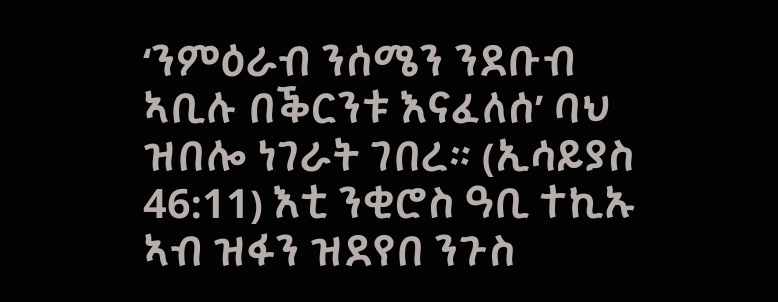‘ንምዕራብ ንሰሜን ንደቡብ ኣቢሉ በቕርንቱ እናፈለሰ’ ባህ ዝበሎ ነገራት ገበረ። (ኢሳይያስ 46:11) እቲ ንቂሮስ ዓቢ ተኪኡ ኣብ ዝፋን ዝደየበ ንጉስ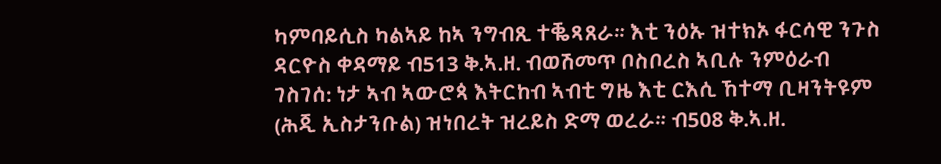ካምባይሲስ ካልኣይ ከኣ ንግብጺ ተቘጻጸራ። እቲ ንዕኡ ዝተክኦ ፋርሳዊ ንጉስ ዳርዮስ ቀዳማይ ብ513 ቅ.ኣ.ዘ. ብወሽመጥ ቦስቦረስ ኣቢሉ ንምዕራብ ገስገሰ: ነታ ኣብ ኣውሮጳ እትርከብ ኣብቲ ግዜ እቲ ርእሲ ኸተማ ቢዛንትዩም (ሕጂ ኢስታንቡል) ዝነበረት ዝረይስ ድማ ወረራ። ብ508 ቅ.ኣ.ዘ.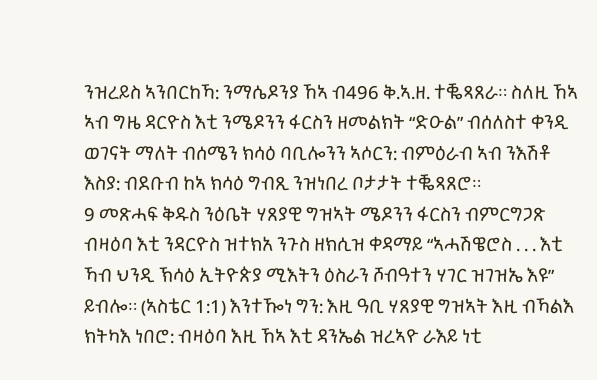ንዝረይስ ኣንበርከኻ: ንማሴዶንያ ኸኣ ብ496 ቅ.ኣ.ዘ. ተቘጻጸራ። ስለዚ ኸኣ ኣብ ግዜ ዳርዮስ እቲ ንሜዶንን ፋርስን ዘመልክት “ድዑል” ብሰለስተ ቀንዲ ወገናት ማለት ብሰሜን ክሳዕ ባቢሎንን ኣሶርን: ብምዕራብ ኣብ ንእሽቶ እስያ: ብደቡብ ከኣ ክሳዕ ግብጺ ንዝነበረ ቦታታት ተቘጻጸሮ።
9 መጽሓፍ ቅዱስ ንዕቤት ሃጸያዊ ግዝኣት ሜዶንን ፋርስን ብምርግጋጽ ብዛዕባ እቲ ንዳርዮስ ዝተክአ ንጉስ ዘክሲዝ ቀዳማይ “ኣሓሽዌሮስ . . . እቲ ኻብ ህንዲ ኽሳዕ ኢትዮጵያ ሚእትን ዕስራን ሾብዓተን ሃገር ዝገዝኤ እዩ” ይብሎ። (ኣስቴር 1:1) እንተዀነ ግን: እዚ ዓቢ ሃጸያዊ ግዝኣት እዚ ብኻልእ ክትካእ ነበሮ: ብዛዕባ እዚ ኸኣ እቲ ዳንኤል ዝረኣዮ ራእይ ነቲ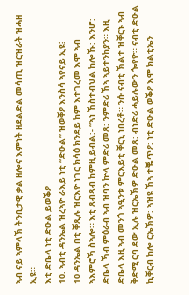ኣብ ናይ ኣምላኽ ትንቢታዊ ቃል ዘሎና እምነት ዘደልድል መሳጢ ዝርዝራት ዝሓዘ ኢዩ።
እቲ ድቤላ ነቲ ድዑል ይወቕዖ
10. ኣብቲ ዳንኤል ዝረኣዮ ራእይ ነቲ “ድዑል” ዝወቐዖ እንስሳ ኣየናይ ኢዩ፧
10 ዳንኤል በቲ ቐጺሉ ዝርእዮ ነገር ክሳዕ ክንደይ ከም እተገረመ እሞ ኣብ ኣእምሮኻ ስኣሎ። እቲ ጸብጻብ ከምዚ ይብል:- “ኣነ ኸስተብህል ከሎኹ: እንሆ: ድቤላ ኻብ ምዕራብ ኣብ ዝባን ኵላ ምድሪ መጸ: ንምድሪ ኸኣ ኣይተንከያን። እዚ ድቤላ እዚ ኣብ መንጎ ኣዒንቱ ምርእይቲ ቐርኒ ነበረቶ። ንሱ ናብቲ ኽልተ ዝቐርኑ ኣብ ቅድሚ ርባ ደው ኢሉ ዝርኤኽዎ ድዑል መጸ: ብነድሪ ሓይሉውን ጐየዮ። ናብቲ ድዑል ኪቐርብ ከሎ ርኤኽዎ: ኣዝዩ ኸኣ ተቘጥዖ: ነቲ ድዑል ወቕዖ እሞ ክልቲኤን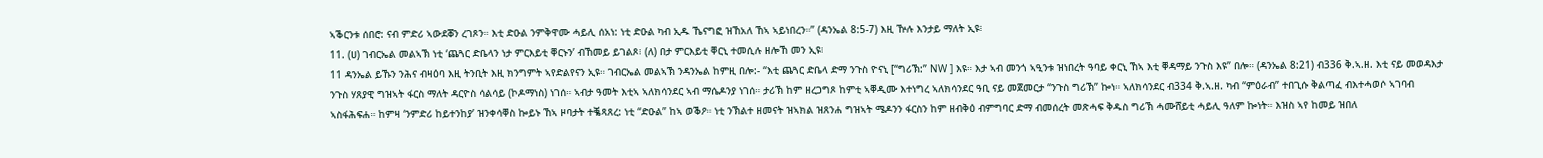ኣቕርንቱ ሰበሮ: ናብ ምድሪ ኣውደቖን ረገጾን። እቲ ድዑል ንምቅዋሙ ሓይሊ ሰአነ: ነቲ ድዑል ካብ ኢዱ ኼናግፎ ዝኸአለ ኸኣ ኣይነበረን።” (ዳንኤል 8:5-7) እዚ ዅሉ እንታይ ማለት ኢዩ፧
11. (ሀ) ገብርኤል መልኣኽ ነቲ ‘ጨጓር ድቤላን ነታ ምርእይቲ ቐርኑን’ ብኸመይ ይገልጾ፧ (ለ) በታ ምርእይቲ ቐርኒ ተመሲሉ ዘሎኸ መን ኢዩ፧
11 ዳንኤል ይኹን ንሕና ብዛዕባ እዚ ትንቢት እዚ ክንግምት ኣየድልየናን ኢዩ። ገብርኤል መልኣኽ ንዳንኤል ከምዚ በሎ:- “እቲ ጨጓር ድቤላ ድማ ንጉስ ዮናኒ [“ግሪኽ:” NW ] እዩ። እታ ኣብ መንጎ ኣዒንቱ ዝነበረት ዓባይ ቀርኒ ኸኣ እቲ ቐዳማይ ንጉስ እዩ” በሎ። (ዳንኤል 8:21) ብ336 ቅ.ኣ.ዘ. እቲ ናይ መወዳእታ ንጉስ ሃጸያዊ ግዝኣት ፋርስ ማለት ዳርዮስ ሳልሳይ (ኮዶማነስ) ነገሰ። ኣብታ ዓመት እቲኣ ኣለክሳንደር ኣብ ማሴዶንያ ነገሰ። ታሪኽ ከም ዘረጋግጾ ከምቲ ኣቐዲሙ እተነግረ ኣለክሳንደር ዓቢ ናይ መጀመርታ “ንጉስ ግሪኽ” ኰነ። ኣለክሳንደር ብ334 ቅ.ኣ.ዘ. ካብ “ምዕራብ” ተበጊሱ ቅልጣፈ ብእተሓወሶ ኣገባብ ኣስፋሕፍሐ። ከምዛ ‘ንምድሪ ከይተንከያ’ ዝንቀሳቐስ ኰይኑ ኸኣ ዞባታት ተቘጻጸረ: ነቲ “ድዑል” ከኣ ወቕዖ። ነቲ ንኽልተ ዘመናት ዝኣክል ዝጸንሐ ግዝኣት ሜዶንን ፋርስን ከም ዘብቅዕ ብምግባር ድማ ብመሰረት መጽሓፍ ቅዱስ ግሪኽ ሓሙሸይቲ ሓይሊ ዓለም ኰነት። እዝስ ኣየ ከመይ ዝበለ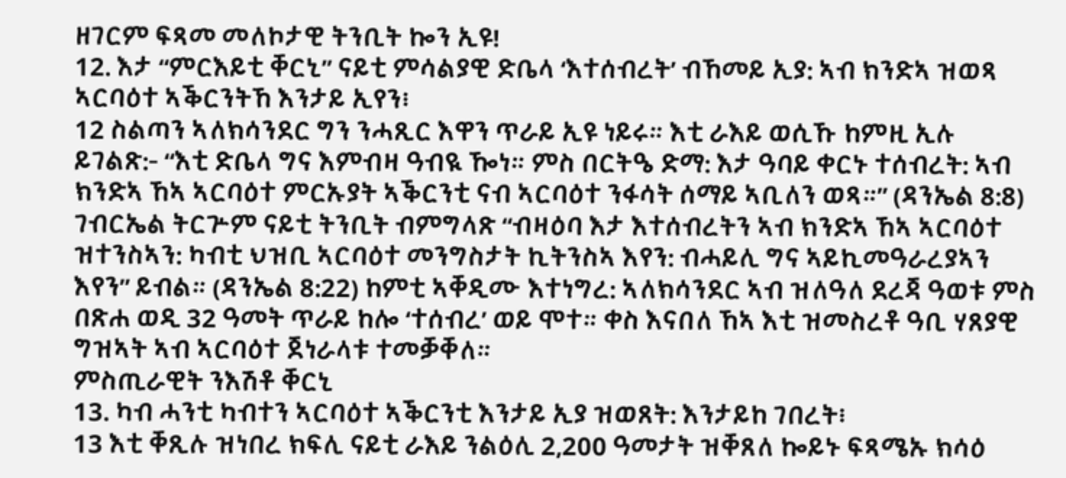ዘገርም ፍጻመ መለኮታዊ ትንቢት ኰን ኢዩ!
12. እታ “ምርእይቲ ቐርኒ” ናይቲ ምሳልያዊ ድቤላ ‘እተሰብረት’ ብኸመይ ኢያ: ኣብ ክንድኣ ዝወጻ ኣርባዕተ ኣቕርንትኸ እንታይ ኢየን፧
12 ስልጣን ኣለክሳንደር ግን ንሓጺር እዋን ጥራይ ኢዩ ነይሩ። እቲ ራእይ ወሲኹ ከምዚ ኢሉ ይገልጽ:- “እቲ ድቤላ ግና እምብዛ ዓብዪ ዀነ። ምስ በርትዔ ድማ: እታ ዓባይ ቀርኑ ተሰብረት: ኣብ ክንድኣ ኸኣ ኣርባዕተ ምርኡያት ኣቕርንቲ ናብ ኣርባዕተ ንፋሳት ሰማይ ኣቢለን ወጻ።” (ዳንኤል 8:8) ገብርኤል ትርጕም ናይቲ ትንቢት ብምግላጽ “ብዛዕባ እታ እተሰብረትን ኣብ ክንድኣ ኸኣ ኣርባዕተ ዝተንስኣን: ካብቲ ህዝቢ ኣርባዕተ መንግስታት ኪትንስኣ እየን: ብሓይሊ ግና ኣይኪመዓራረያኣን እየን” ይብል። (ዳንኤል 8:22) ከምቲ ኣቐዲሙ እተነግረ: ኣለክሳንደር ኣብ ዝለዓለ ደረጃ ዓወቱ ምስ በጽሐ ወዲ 32 ዓመት ጥራይ ከሎ ‘ተሰብረ’ ወይ ሞተ። ቀስ እናበለ ኸኣ እቲ ዝመስረቶ ዓቢ ሃጸያዊ ግዝኣት ኣብ ኣርባዕተ ጀነራላቱ ተመቓቐለ።
ምስጢራዊት ንእሽቶ ቐርኒ
13. ካብ ሓንቲ ካብተን ኣርባዕተ ኣቕርንቲ እንታይ ኢያ ዝወጸት: እንታይከ ገበረት፧
13 እቲ ቐጺሉ ዝነበረ ክፍሊ ናይቲ ራእይ ንልዕሊ 2,200 ዓመታት ዝቐጸለ ኰይኑ ፍጻሜኡ ክሳዕ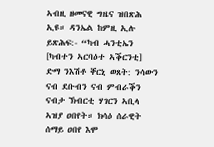ኣብዚ ዘመናዊ ግዜና ዝበጽሕ ኢዩ። ዳንኤል ከምዚ ኢሉ ይጽሕፍ:- “ካብ ሓንቲኤን [ካብተን ኣርባዕተ ኣቕርንቲ] ድማ ንእሽቶ ቐርኒ ወጸት: ንሳውን ናብ ደቡብን ናብ ምብራቕን ናብታ ኽብርቲ ሃገርን ኣቢላ ኣዝያ ዐበየት። ክሳዕ ሰራዊት ሰማይ ዐበየ እሞ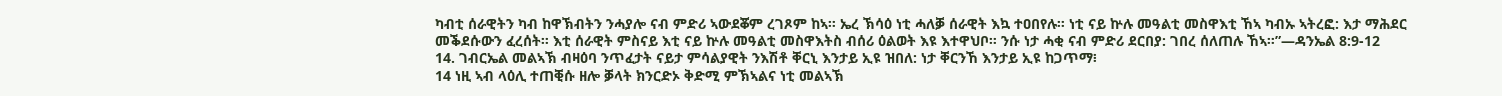ካብቲ ሰራዊትን ካብ ከዋኽብትን ንሓያሎ ናብ ምድሪ ኣውደቖም ረገጾም ከኣ። ኤረ ኽሳዕ ነቲ ሓለቓ ሰራዊት እኳ ተዐበየሉ። ነቲ ናይ ኵሉ መዓልቲ መስዋእቲ ኸኣ ካብኡ ኣትረፎ: እታ ማሕደር መቕደሱውን ፈረሰት። እቲ ሰራዊት ምስናይ እቲ ናይ ኵሉ መዓልቲ መስዋእትስ ብሰሪ ዕልወት እዩ እተዋህቦ። ንሱ ነታ ሓቂ ናብ ምድሪ ደርበያ: ገበረ ሰለጠሉ ኸኣ።”—ዳንኤል 8:9-12
14. ገብርኤል መልኣኽ ብዛዕባ ንጥፈታት ናይታ ምሳልያዊት ንእሽቶ ቐርኒ እንታይ ኢዩ ዝበለ: ነታ ቐርንኸ እንታይ ኢዩ ከጋጥማ፧
14 ነዚ ኣብ ላዕሊ ተጠቒሱ ዘሎ ቓላት ክንርድኦ ቅድሚ ምኽኣልና ነቲ መልኣኽ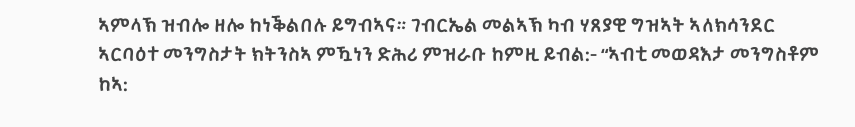ኣምላኽ ዝብሎ ዘሎ ከነቕልበሉ ይግብኣና። ገብርኤል መልኣኽ ካብ ሃጸያዊ ግዝኣት ኣለክሳንደር ኣርባዕተ መንግስታት ክትንስኣ ምዃነን ድሕሪ ምዝራቡ ከምዚ ይብል:- “ኣብቲ መወዳእታ መንግስቶም ከኣ: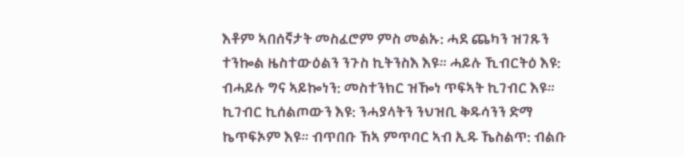እቶም ኣበሰኛታት መስፈሮም ምስ መልኡ: ሓደ ጨካን ዝገጹን ተንኰል ዜስተውዕልን ንጉስ ኪትንስእ እዩ። ሓይሉ ኺብርትዕ እዩ: ብሓይሉ ግና ኣይኰነን: መስተንክር ዝዀነ ጥፍኣት ኪገብር እዩ። ኪገብር ኪሰልጦውን እዩ: ንሓያላትን ንህዝቢ ቅዱሳንን ድማ ኬጥፍኦም እዩ። ብጥበቡ ኸኣ ምጥባር ኣብ ኢዱ ኼስልጥ: ብልቡ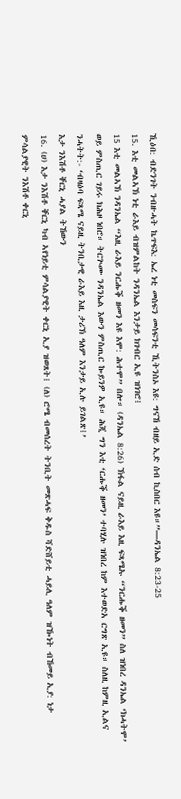ኺዕበ: ብድንገት ንብዙሓት ኬጥፍእ: ኤረ ነቲ መስፍን መሳፍንቲ ኺትንስኦ እዩ: ግናኸ ብዘይ ኢድ ሰብ ኪስበር እዩ።”—ዳንኤል 8:23-25
15. እቲ መልኣኽ ነቲ ራእይ ብዝምልከት ንዳንኤል እንታይ ክገብር ኢዩ ዝነገሮ፧
15 እቲ መልኣኽ ንዳንኤል “እዚ ራእይ ንርሑቕ ዘመን እዩ እሞ: ሕተሞ” በሎ። (ዳንኤል 8:26) ኽፋል ናይዚ ራእይ እዚ ፍጻሜኡ “ንርሑቕ ዘመን” ስለ ዝነበረ ዳንኤል ‘ክሓትሞ’ ወይ ምስጢር ገይሩ ክሕዞ ነበሮ። ትርጕሙ ንዳንኤል እውን ምስጢር ኰይንዎ ኢዩ። ሕጂ ግን እቲ ‘ርሑቕ ዘመን’ ተባሂሉ ዝነበረ ከም እተወድአ ርግጽ ኢዩ። ስለዚ ከምዚ ኢልና ንሓትት:- ‘ብዛዕባ ፍጻሜ ናይዚ ትንቢታዊ ራእይ እዚ ታሪኽ ዓለም እንታይ ኢሉ ይገልጽ፧’
እታ ንእሽቶ ቐርኒ ሓያል ትኸውን
16. (ሀ) እታ ንእሽቶ ቐርኒ ካብ ኣየነይቲ ምሳልያዊት ቀርኒ ኢያ ዝወጸት፧ (ለ) ሮሜ ብመሰረት ትንቢት መጽሓፍ ቅዱስ ሻድሸይቲ ሓይሊ ዓለም ዝዀነት ብኸመይ ኢያ: ነታ ምሳልያዊት ንእሽቶ ቀርኒ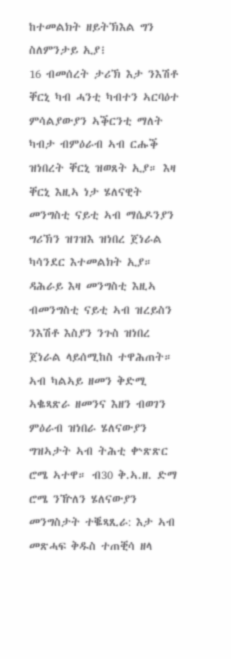ከተመልክት ዘይትኽእል ግን ስለምንታይ ኢያ፧
16 ብመሰረት ታሪኽ እታ ንእሽቶ ቐርኒ ካብ ሓንቲ ካብተን ኣርባዕተ ምሳልያውያን ኣቕርንቲ ማለት ካብታ ብምዕራብ ኣብ ርሑቕ ዝነበረት ቐርኒ ዝወጸት ኢያ። እዛ ቐርኒ እዚኣ ነታ ሄለናዊት መንግስቲ ናይቲ ኣብ ማሴዶንያን ግሪኽን ዝገዝእ ዝነበረ ጀነራል ካሳንደር እተመልክት ኢያ። ዳሕራይ እዛ መንግስቲ እዚኣ ብመንግስቲ ናይቲ ኣብ ዝረይስን ንእሽቶ እስያን ንጉስ ዝነበረ ጀነራል ላይሰሚከስ ተዋሕጠት። ኣብ ካልኣይ ዘመን ቅድሚ ኣቈጻጽራ ዘመንና እዘን ብወገን ምዕራብ ዝነበራ ሄለናውያን ግዝኣታት ኣብ ትሕቲ ቍጽጽር ሮሜ ኣተዋ። ብ30 ቅ.ኣ.ዘ. ድማ ሮሜ ንዅለን ሄለናውያን መንግስታት ተቘጻጺራ: እታ ኣብ መጽሓፍ ቅዱስ ተጠቒሳ ዘላ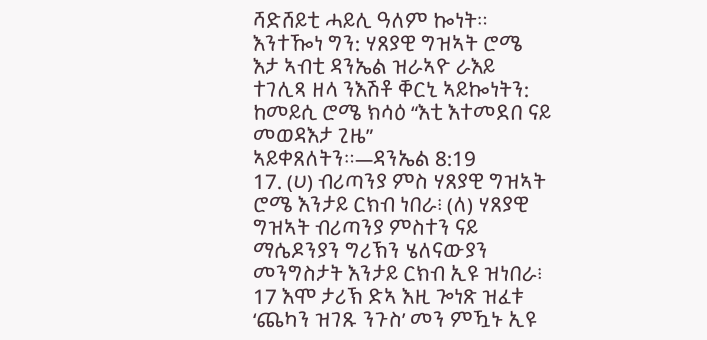ሻድሸይቲ ሓይሊ ዓለም ኰነት። እንተዀነ ግን: ሃጸያዊ ግዝኣት ሮሜ እታ ኣብቲ ዳንኤል ዝራኣዮ ራእይ ተገሊጻ ዘላ ንእሽቶ ቐርኒ ኣይኰነትን: ከመይሲ ሮሜ ክሳዕ “እቲ እተመደበ ናይ መወዳእታ ጊዜ” ኣይቀጸለትን።—ዳንኤል 8:19
17. (ሀ) ብሪጣንያ ምስ ሃጸያዊ ግዝኣት ሮሜ እንታይ ርክብ ነበራ፧ (ለ) ሃጸያዊ ግዝኣት ብሪጣንያ ምስተን ናይ ማሴዶንያን ግሪኽን ሄለናውያን መንግስታት እንታይ ርክብ ኢዩ ዝነበራ፧
17 እሞ ታሪኽ ድኣ እዚ ጐነጽ ዝፈቱ ‘ጨካን ዝገጹ ንጉስ’ መን ምዃኑ ኢዩ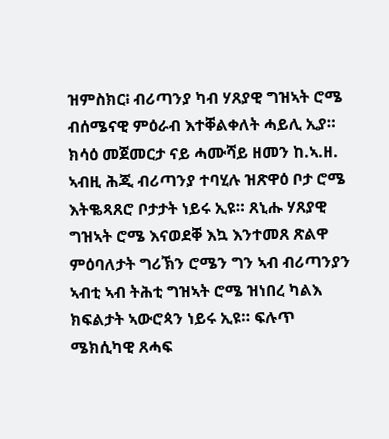ዝምስክር፧ ብሪጣንያ ካብ ሃጸያዊ ግዝኣት ሮሜ ብሰሜናዊ ምዕራብ እተቐልቀለት ሓይሊ ኢያ። ክሳዕ መጀመርታ ናይ ሓሙሻይ ዘመን ከ.ኣ.ዘ. ኣብዚ ሕጂ ብሪጣንያ ተባሂሉ ዝጽዋዕ ቦታ ሮሜ እትቈጻጸሮ ቦታታት ነይሩ ኢዩ። ጸኒሑ ሃጸያዊ ግዝኣት ሮሜ እናወደቐ እኳ እንተመጸ ጽልዋ ምዕባለታት ግሪኽን ሮሜን ግን ኣብ ብሪጣንያን ኣብቲ ኣብ ትሕቲ ግዝኣት ሮሜ ዝነበረ ካልእ ክፍልታት ኣውሮጳን ነይሩ ኢዩ። ፍሉጥ ሜክሲካዊ ጸሓፍ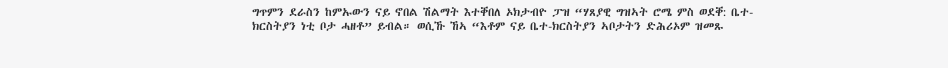ግጥምን ደራስን ከምኡውን ናይ ኖበል ሽልማት እተቐበለ ኦክታብዮ ፓዝ “ሃጸያዊ ግዝኣት ሮሜ ምስ ወደቐ: ቤተ-ክርስትያን ነቲ ቦታ ሓዘቶ” ይብል። ወሲኹ ኸኣ “እቶም ናይ ቤተ-ክርስትያን ኣቦታትን ድሕሪኦም ዝመጹ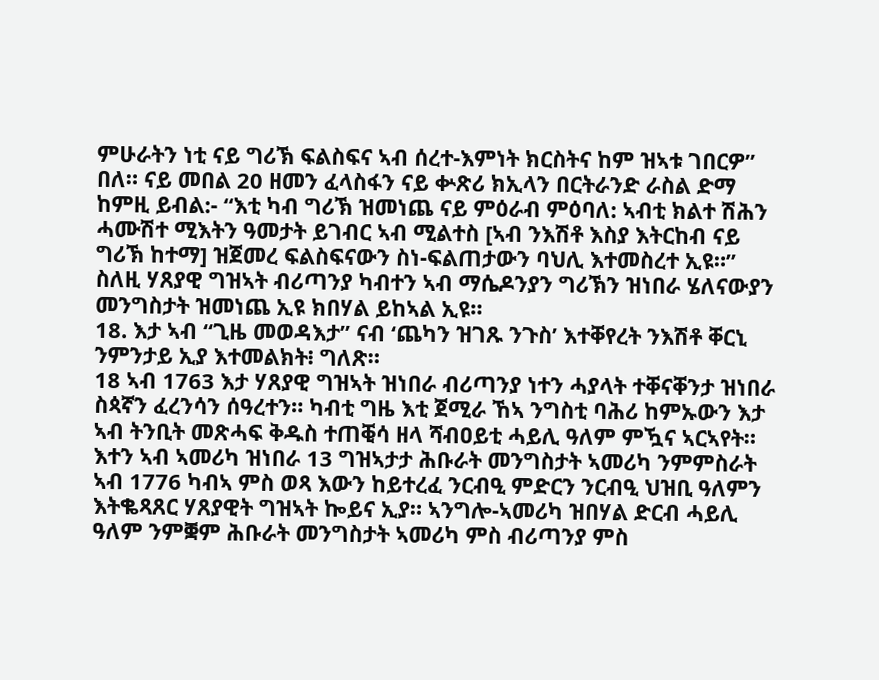ምሁራትን ነቲ ናይ ግሪኽ ፍልስፍና ኣብ ሰረተ-እምነት ክርስትና ከም ዝኣቱ ገበርዎ” በለ። ናይ መበል 20 ዘመን ፈላስፋን ናይ ቍጽሪ ክኢላን በርትራንድ ራስል ድማ ከምዚ ይብል:- “እቲ ካብ ግሪኽ ዝመነጨ ናይ ምዕራብ ምዕባለ: ኣብቲ ክልተ ሽሕን ሓሙሽተ ሚእትን ዓመታት ይገብር ኣብ ሚልተስ [ኣብ ንእሽቶ እስያ እትርከብ ናይ ግሪኽ ከተማ] ዝጀመረ ፍልስፍናውን ስነ-ፍልጠታውን ባህሊ እተመስረተ ኢዩ።” ስለዚ ሃጸያዊ ግዝኣት ብሪጣንያ ካብተን ኣብ ማሴዶንያን ግሪኽን ዝነበራ ሄለናውያን መንግስታት ዝመነጨ ኢዩ ክበሃል ይከኣል ኢዩ።
18. እታ ኣብ “ጊዜ መወዳእታ” ናብ ‘ጨካን ዝገጹ ንጉስ’ እተቐየረት ንእሽቶ ቐርኒ ንምንታይ ኢያ እተመልክት፧ ግለጽ።
18 ኣብ 1763 እታ ሃጸያዊ ግዝኣት ዝነበራ ብሪጣንያ ነተን ሓያላት ተቐናቐንታ ዝነበራ ስጳኛን ፈረንሳን ሰዓረተን። ካብቲ ግዜ እቲ ጀሚራ ኸኣ ንግስቲ ባሕሪ ከምኡውን እታ ኣብ ትንቢት መጽሓፍ ቅዱስ ተጠቒሳ ዘላ ሻብዐይቲ ሓይሊ ዓለም ምዃና ኣርኣየት። እተን ኣብ ኣመሪካ ዝነበራ 13 ግዝኣታታ ሕቡራት መንግስታት ኣመሪካ ንምምስራት ኣብ 1776 ካብኣ ምስ ወጻ እውን ከይተረፈ ንርብዒ ምድርን ንርብዒ ህዝቢ ዓለምን እትቈጻጸር ሃጸያዊት ግዝኣት ኰይና ኢያ። ኣንግሎ-ኣመሪካ ዝበሃል ድርብ ሓይሊ ዓለም ንምቛም ሕቡራት መንግስታት ኣመሪካ ምስ ብሪጣንያ ምስ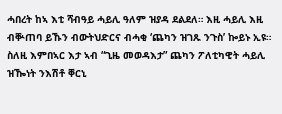ሓበረት ከኣ እቲ ሻብዓይ ሓይሊ ዓለም ዝያዳ ደልደለ። እዚ ሓይሊ እዚ ብቝጠባ ይኹን ብውትህድርና ብሓቂ ‘ጨካን ዝገጹ ንጉስ’ ኰይኑ ኢዩ። ስለዚ እምበኣር እታ ኣብ “ጊዜ መወዳእታ” ጨካን ፖለቲካዊት ሓይሊ ዝዀነት ንእሽቶ ቐርኒ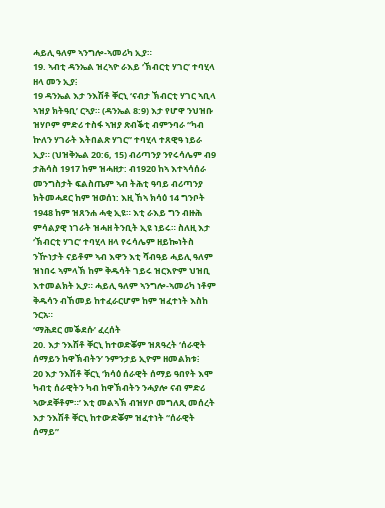ሓይሊ ዓለም ኣንግሎ-ኣመሪካ ኢያ።
19. ኣብቲ ዳንኤል ዝረኣዮ ራእይ ‘ኽብርቲ ሃገር’ ተባሂላ ዘላ መን ኢያ፧
19 ዳንኤል እታ ንእሽቶ ቐርኒ ‘ናብታ ኽብርቲ ሃገር ኣቢላ ኣዝያ ክትዓቢ’ ርኣያ። (ዳንኤል 8:9) እታ የሆዋ ንህዝቡ ዝሃቦም ምድሪ ተስፋ ኣዝያ ጽብቕቲ ብምንባራ “ካብ ኵለን ሃገራት እትበልጽ ሃገር” ተባሂላ ተጸዊዓ ነይራ ኢያ። (ህዝቅኤል 20:6, 15) ብሪጣንያ ንየሩሳሌም ብ9 ታሕሳስ 1917 ከም ዝሓዘታ: ብ1920 ከኣ እተኣሳሰራ መንግስታት ፍልስጤም ኣብ ትሕቲ ዓባይ ብሪጣንያ ክትመሓደር ከም ዝወሰነ: እዚ ኸኣ ክሳዕ 14 ግንቦት 1948 ከም ዝጸንሐ ሓቂ ኢዩ። እቲ ራእይ ግን ብዙሕ ምሳልያዊ ነገራት ዝሓዘ ትንቢት ኢዩ ነይሩ። ስለዚ እታ ‘ኽብርቲ ሃገር’ ተባሂላ ዘላ የሩሳሌም ዘይኰነትስ ንዅነታት ናይቶም ኣብ እዋን እቲ ሻብዓይ ሓይሊ ዓለም ዝነበሩ ኣምላኽ ከም ቅዱሳት ገይሩ ዝርእዮም ህዝቢ እተመልክት ኢያ። ሓይሊ ዓለም ኣንግሎ-ኣመሪካ ነቶም ቅዱሳን ብኸመይ ከተፈራርሆም ከም ዝፈተነት እስከ ንርአ።
‘ማሕደር መቕደሱ’ ፈረሰት
20. እታ ንእሽቶ ቐርኒ ከተወድቖም ዝጸዓረት ‘ሰራዊት ሰማይን ከዋኽብትን’ ንምንታይ ኢዮም ዘመልክቱ፧
20 እታ ንእሽቶ ቐርኒ ‘ክሳዕ ሰራዊት ሰማይ ዓበየት እሞ ካብቲ ሰራዊትን ካብ ከዋኽብትን ንሓያሎ ናብ ምድሪ ኣውደቐቶም።’ እቲ መልኣኽ ብዝሃቦ መግለጺ መሰረት እታ ንእሽቶ ቐርኒ ከተውድቖም ዝፈተነት “ሰራዊት ሰማይ”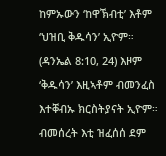ከምኡውን ‘ከዋኽብቲ’ እቶም ‘ህዝቢ ቅዱሳን’ ኢዮም። (ዳንኤል 8:10, 24) እዞም ‘ቅዱሳን’ እዚኣቶም ብመንፈስ እተቐብኡ ክርስትያናት ኢዮም። ብመሰረት እቲ ዝፈሰሰ ደም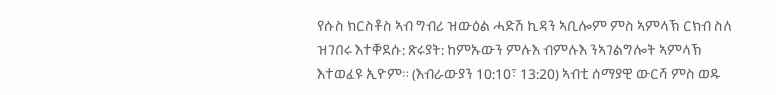የሱስ ክርስቶስ ኣብ ግብሪ ዝውዕል ሓድሽ ኪዳን ኣቢሎም ምስ ኣምላኽ ርክብ ስለ ዝገበሩ እተቐደሱ: ጽሩያት: ከምኡውን ምሉእ ብምሉእ ንኣገልግሎት ኣምላኽ እተወፈዩ ኢዮም። (እብራውያን 10:10፣ 13:20) ኣብቲ ሰማያዊ ውርሻ ምስ ወዱ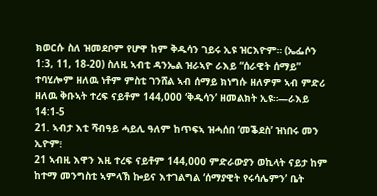ክወርሱ ስለ ዝመደቦም የሆዋ ከም ቅዱሳን ገይሩ ኢዩ ዝርእዮም። (ኤፌሶን 1:3, 11, 18-20) ስለዚ ኣብቲ ዳንኤል ዝራኣዮ ራእይ “ሰራዊት ሰማይ” ተባሂሎም ዘለዉ ነቶም ምስቲ ገንሸል ኣብ ሰማይ ክነግሱ ዘለዎም ኣብ ምድሪ ዘለዉ ቅቡኣት ተረፍ ናይቶም 144,000 ‘ቅዱሳን’ ዘመልክት ኢዩ።—ራእይ 14:1-5
21. ኣብታ እቲ ሻብዓይ ሓይሊ ዓለም ከጥፍኣ ዝሓሰበ ‘መቕደስ’ ዝነበሩ መን ኢዮም፧
21 ኣብዚ እዋን እዚ ተረፍ ናይቶም 144,000 ምድራውያን ወኪላት ናይታ ከም ከተማ መንግስቲ ኣምላኽ ኰይና እተገልግል ‘ሰማያዊት የሩሳሌምን’ ቤት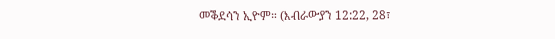መቕደሳን ኢዮም። (እብራውያን 12:22, 28፣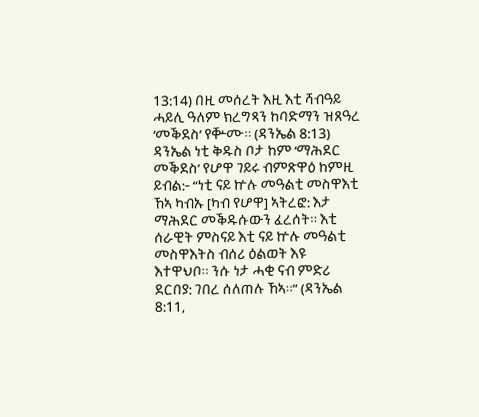13:14) በዚ መሰረት እዚ እቲ ሻብዓይ ሓይሊ ዓለም ክረግጻን ከባድማን ዝጸዓረ ‘መቕደስ’ የቝሙ። (ዳንኤል 8:13) ዳንኤል ነቲ ቅዱስ ቦታ ከም ‘ማሕደር መቕደስ’ የሆዋ ገይሩ ብምጽዋዕ ከምዚ ይብል:- “ነቲ ናይ ኵሉ መዓልቲ መስዋእቲ ኸኣ ካብኡ [ካብ የሆዋ] ኣትረፎ: እታ ማሕደር መቕዱሱውን ፈረሰት። እቲ ሰራዊት ምስናይ እቲ ናይ ኵሉ መዓልቲ መስዋእትስ ብሰሪ ዕልወት እዩ እተዋህቦ። ንሱ ነታ ሓቂ ናብ ምድሪ ደርበያ: ገበረ ሰለጠሉ ኸኣ።” (ዳንኤል 8:11,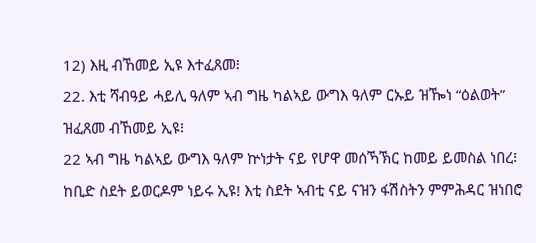12) እዚ ብኸመይ ኢዩ እተፈጸመ፧
22. እቲ ሻብዓይ ሓይሊ ዓለም ኣብ ግዜ ካልኣይ ውግእ ዓለም ርኡይ ዝዀነ “ዕልወት” ዝፈጸመ ብኸመይ ኢዩ፧
22 ኣብ ግዜ ካልኣይ ውግእ ዓለም ኵነታት ናይ የሆዋ መሰኻኽር ከመይ ይመስል ነበረ፧ ከቢድ ስደት ይወርዶም ነይሩ ኢዩ! እቲ ስደት ኣብቲ ናይ ናዝን ፋሽስትን ምምሕዳር ዝነበሮ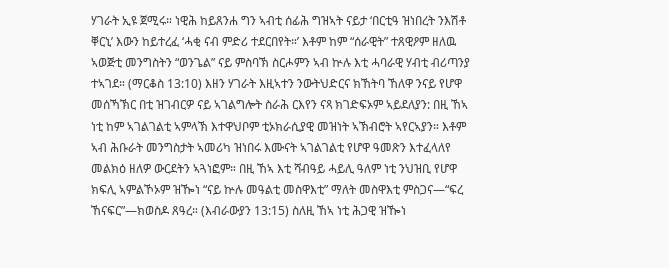ሃገራት ኢዩ ጀሚሩ። ነዊሕ ከይጸንሐ ግን ኣብቲ ሰፊሕ ግዝኣት ናይታ ‘በርቲዓ ዝነበረት ንእሽቶ ቐርኒ’ እውን ከይተረፈ ‘ሓቂ ናብ ምድሪ ተደርበየት።’ እቶም ከም “ሰራዊት” ተጸዊዖም ዘለዉ ኣወጅቲ መንግስትን “ወንጌል” ናይ ምስባኽ ስርሖምን ኣብ ኵሉ እቲ ሓባራዊ ሃብቲ ብሪጣንያ ተኣገደ። (ማርቆስ 13:10) እዘን ሃገራት እዚኣተን ንውትህድርና ክኸትባ ኸለዋ ንናይ የሆዋ መሰኻኽር በቲ ዝገብርዎ ናይ ኣገልግሎት ስራሕ ርእየን ናጻ ክገድፍኦም ኣይደለያን: በዚ ኸኣ ነቲ ከም ኣገልገልቲ ኣምላኽ እተዋህቦም ቲኦክራሲያዊ መዝነት ኣኽብሮት ኣየርኣያን። እቶም ኣብ ሕቡራት መንግስታት ኣመሪካ ዝነበሩ እሙናት ኣገልገልቲ የሆዋ ዓመጽን እተፈላለየ መልክዕ ዘለዎ ውርደትን ኣጓነፎም። በዚ ኸኣ እቲ ሻብዓይ ሓይሊ ዓለም ነቲ ንህዝቢ የሆዋ ክፍሊ ኣምልኾኦም ዝዀነ “ናይ ኵሉ መዓልቲ መስዋእቲ” ማለት መስዋእቲ ምስጋና—“ፍረ ኸናፍር”—ክወስዶ ጸዓረ። (እብራውያን 13:15) ስለዚ ኸኣ ነቲ ሕጋዊ ዝዀነ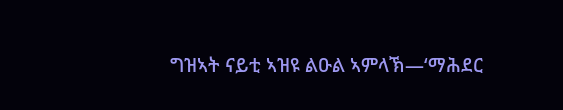ግዝኣት ናይቲ ኣዝዩ ልዑል ኣምላኽ—‘ማሕደር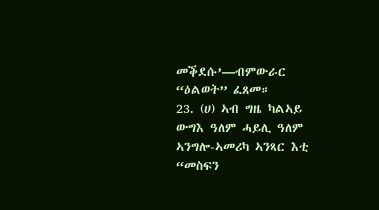መቕደሱ’—ብምውራር “ዕልወት” ፈጸመ።
23. (ሀ) ኣብ ግዜ ካልኣይ ውግእ ዓለም ሓይሊ ዓለም ኣንግሎ-ኣመሪካ ኣንጻር እቲ “መስፍን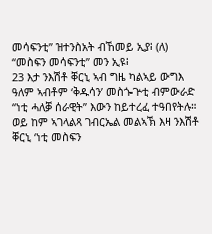መሳፍንቲ” ዝተንስአት ብኸመይ ኢያ፧ (ለ) “መስፍን መሳፍንቲ” መን ኢዩ፧
23 እታ ንእሽቶ ቐርኒ ኣብ ግዜ ካልኣይ ውግእ ዓለም ኣብቶም ‘ቅዱሳን’ መስጐጕቲ ብምውራድ “ነቲ ሓለቓ ሰራዊት” እውን ከይተረፈ ተዓበየትሉ። ወይ ከም ኣገላልጻ ገብርኤል መልኣኽ እዛ ንእሽቶ ቐርኒ ‘ነቲ መስፍን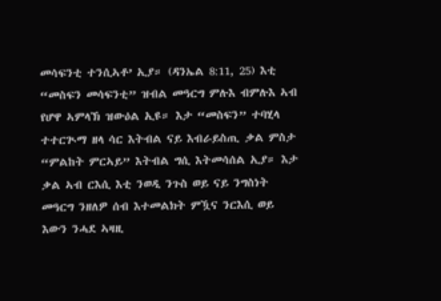መሳፍንቲ ተንሲኣቶ’ ኢያ። (ዳንኤል 8:11, 25) እቲ “መስፍን መሳፍንቲ” ዝብል መዓርግ ምሉእ ብምሉእ ኣብ የሆዋ ኣምላኽ ዝውዕል ኢዩ። እታ “መስፍን” ተባሂላ ተተርጒማ ዘላ ሳር እትብል ናይ እብራይስጢ ቃል ምስታ “ምልከት ምርኣይ” እትብል ግሲ እትመሳሰል ኢያ። እታ ቃል ኣብ ርእሲ እቲ ንወዲ ንጉስ ወይ ናይ ንግስነት መዓርግ ንዘለዎ ሰብ እተመልክት ምዃና ንርእሲ ወይ እውን ንሓደ ኣዛዚ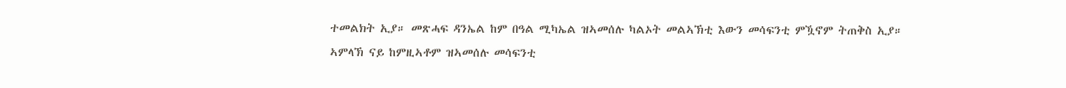ተመልክት ኢያ። መጽሓፍ ዳንኤል ከም በዓል ሚካኤል ዝኣመሰሉ ካልኦት መልኣኽቲ እውን መሳፍንቲ ምዃኖም ትጠቅስ ኢያ። ኣምላኽ ናይ ከምዚኣቶም ዝኣመሰሉ መሳፍንቲ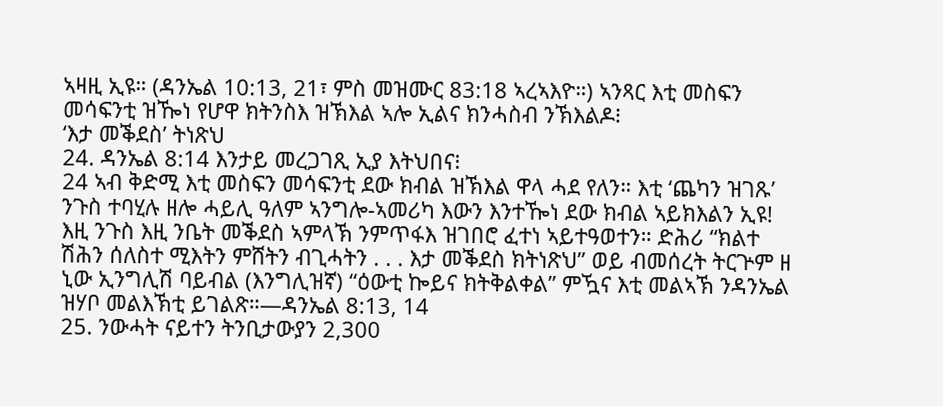ኣዛዚ ኢዩ። (ዳንኤል 10:13, 21፣ ምስ መዝሙር 83:18 ኣረኣእዮ።) ኣንጻር እቲ መስፍን መሳፍንቲ ዝዀነ የሆዋ ክትንስእ ዝኽእል ኣሎ ኢልና ክንሓስብ ንኽእልዶ፧
‘እታ መቕደስ’ ትነጽህ
24. ዳንኤል 8:14 እንታይ መረጋገጺ ኢያ እትህበና፧
24 ኣብ ቅድሚ እቲ መስፍን መሳፍንቲ ደው ክብል ዝኽእል ዋላ ሓደ የለን። እቲ ‘ጨካን ዝገጹ’ ንጉስ ተባሂሉ ዘሎ ሓይሊ ዓለም ኣንግሎ-ኣመሪካ እውን እንተዀነ ደው ክብል ኣይክእልን ኢዩ! እዚ ንጉስ እዚ ንቤት መቕደስ ኣምላኽ ንምጥፋእ ዝገበሮ ፈተነ ኣይተዓወተን። ድሕሪ “ክልተ ሽሕን ሰለስተ ሚእትን ምሸትን ብጊሓትን . . . እታ መቕደስ ክትነጽህ” ወይ ብመሰረት ትርጕም ዘ ኒው ኢንግሊሽ ባይብል (እንግሊዝኛ) “ዕውቲ ኰይና ክትቅልቀል” ምዃና እቲ መልኣኽ ንዳንኤል ዝሃቦ መልእኽቲ ይገልጽ።—ዳንኤል 8:13, 14
25. ንውሓት ናይተን ትንቢታውያን 2,300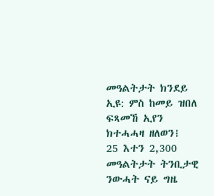መዓልትታት ክንደይ ኢዩ: ምስ ከመይ ዝበለ ፍጻመኸ ኢየን ክተሓሓዛ ዘለወን፧
25 እተን 2,300 መዓልትታት ትንቢታዊ ንውሓት ናይ ግዜ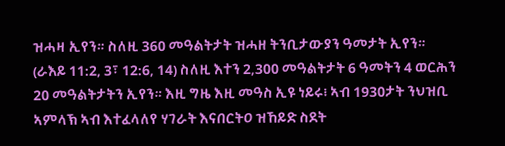ዝሓዛ ኢየን። ስለዚ 360 መዓልትታት ዝሓዘ ትንቢታውያን ዓመታት ኢየን። (ራእይ 11:2, 3፣ 12:6, 14) ስለዚ እተን 2,300 መዓልትታት 6 ዓመትን 4 ወርሕን 20 መዓልትታትን ኢየን። እዚ ግዜ እዚ መዓስ ኢዩ ነይሩ፧ ኣብ 1930ታት ንህዝቢ ኣምላኽ ኣብ እተፈላለየ ሃገራት እናበርትዐ ዝኸይድ ስደት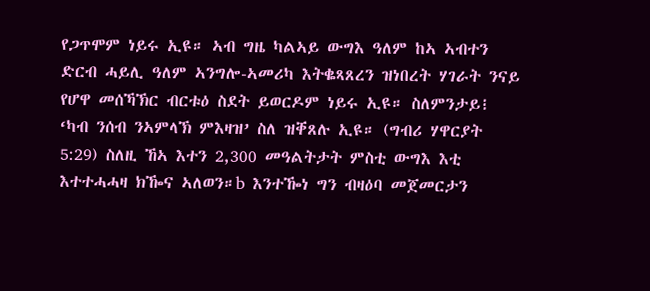የጋጥሞም ነይሩ ኢዩ። ኣብ ግዜ ካልኣይ ውግእ ዓለም ከኣ ኣብተን ድርብ ሓይሊ ዓለም ኣንግሎ-ኣመሪካ እትቈጻጸረን ዝነበረት ሃገራት ንናይ የሆዋ መሰኻኽር ብርቱዕ ስደት ይወርዶም ነይሩ ኢዩ። ስለምንታይ፧ ‘ካብ ንሰብ ንኣምላኽ ምእዛዝ’ ስለ ዝቐጸሉ ኢዩ። (ግብሪ ሃዋርያት 5:29) ስለዚ ኸኣ እተን 2,300 መዓልትታት ምስቲ ውግእ እቲ እተተሓሓዛ ክዀና ኣለወን።b እንተዀነ ግን ብዛዕባ መጀመርታን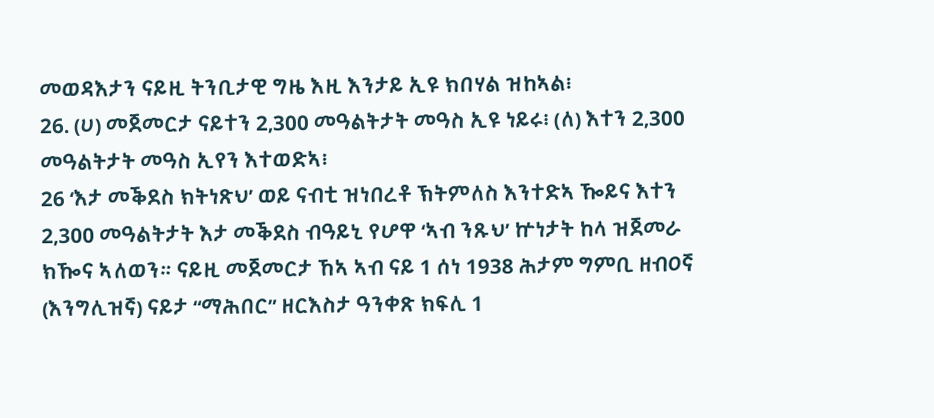መወዳእታን ናይዚ ትንቢታዊ ግዜ እዚ እንታይ ኢዩ ክበሃል ዝከኣል፧
26. (ሀ) መጀመርታ ናይተን 2,300 መዓልትታት መዓስ ኢዩ ነይሩ፧ (ለ) እተን 2,300 መዓልትታት መዓስ ኢየን እተወድኣ፧
26 ‘እታ መቕደስ ክትነጽህ’ ወይ ናብቲ ዝነበረቶ ኽትምለስ እንተድኣ ዀይና እተን 2,300 መዓልትታት እታ መቕደስ ብዓይኒ የሆዋ ‘ኣብ ንጹህ’ ኵነታት ከላ ዝጀመራ ክዀና ኣለወን። ናይዚ መጀመርታ ኸኣ ኣብ ናይ 1 ሰነ 1938 ሕታም ግምቢ ዘብዐኛ (እንግሊዝኛ) ናይታ “ማሕበር” ዘርእስታ ዓንቀጽ ክፍሊ 1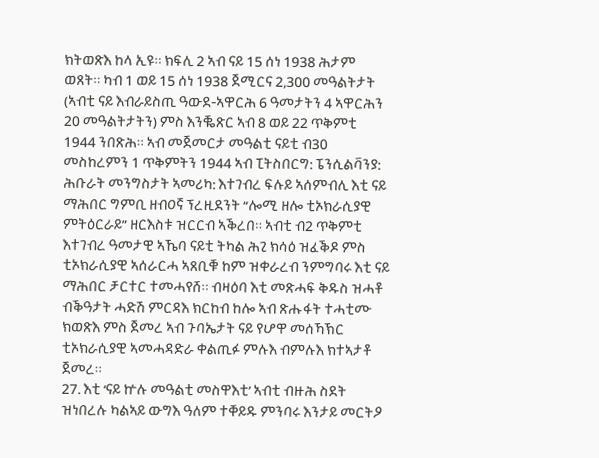ክትወጽእ ከላ ኢዩ። ክፍሊ 2 ኣብ ናይ 15 ሰነ 1938 ሕታም ወጸት። ካብ 1 ወይ 15 ሰነ 1938 ጀሚርና 2,300 መዓልትታት (ኣብቲ ናይ እብራይስጢ ዓውደ-ኣዋርሕ 6 ዓመታትን 4 ኣዋርሕን 20 መዓልትታትን) ምስ እንቘጽር ኣብ 8 ወይ 22 ጥቅምቲ 1944 ንበጽሕ። ኣብ መጀመርታ መዓልቲ ናይቲ ብ30 መስከረምን 1 ጥቅምትን 1944 ኣብ ፒትስበርግ: ፔንሲልቫንያ: ሕቡራት መንግስታት ኣመሪካ: እተገብረ ፍሉይ ኣሰምብሊ እቲ ናይ ማሕበር ግምቢ ዘብዐኛ ፕረዚደንት “ሎሚ ዘሎ ቲኦክራሲያዊ ምትዕርራይ” ዘርእስቱ ዝርርብ ኣቕረበ። ኣብቲ ብ2 ጥቅምቲ እተገብረ ዓመታዊ ኣኼባ ናይቲ ትካል ሕጊ ክሳዕ ዝፈቕዶ ምስ ቲኦክራሲያዊ ኣሰራርሓ ኣጸቢቑ ከም ዝቀራረብ ንምግባሩ እቲ ናይ ማሕበር ቻርተር ተመሓየሸ። ብዛዕባ እቲ መጽሓፍ ቅዱስ ዝሓቶ ብቕዓታት ሓድሽ ምርዳእ ክርከብ ከሎ ኣብ ጽሑፋት ተሓቲሙ ክወጽእ ምስ ጀመረ ኣብ ጉባኤታት ናይ የሆዋ መሰኻኽር ቲኦክራሲያዊ ኣመሓዳድራ ቀልጢፉ ምሉእ ብምሉእ ክተኣታቶ ጀመረ።
27. እቲ ‘ናይ ኵሉ መዓልቲ መስዋእቲ’ ኣብቲ ብዙሕ ስደት ዝነበረሉ ካልኣይ ውግእ ዓለም ተቐይዱ ምንባሩ እንታይ መርትዖ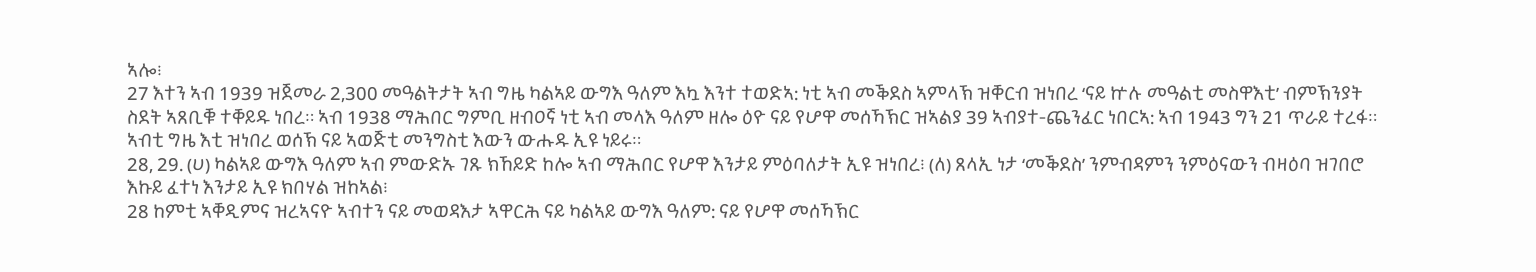ኣሎ፧
27 እተን ኣብ 1939 ዝጀመራ 2,300 መዓልትታት ኣብ ግዜ ካልኣይ ውግእ ዓለም እኳ እንተ ተወድኣ: ነቲ ኣብ መቕደስ ኣምላኽ ዝቐርብ ዝነበረ ‘ናይ ኵሉ መዓልቲ መስዋእቲ’ ብምኽንያት ስደት ኣጸቢቑ ተቐይዱ ነበረ። ኣብ 1938 ማሕበር ግምቢ ዘብዐኛ ነቲ ኣብ መላእ ዓለም ዘሎ ዕዮ ናይ የሆዋ መሰኻኽር ዝኣልያ 39 ኣብያተ-ጨንፈር ነበርኣ: ኣብ 1943 ግን 21 ጥራይ ተረፋ። ኣብቲ ግዜ እቲ ዝነበረ ወሰኽ ናይ ኣወጅቲ መንግስቲ እውን ውሑዱ ኢዩ ነይሩ።
28, 29. (ሀ) ካልኣይ ውግእ ዓለም ኣብ ምውድኡ ገጹ ክኸይድ ከሎ ኣብ ማሕበር የሆዋ እንታይ ምዕባለታት ኢዩ ዝነበረ፧ (ለ) ጸላኢ ነታ ‘መቕደስ’ ንምብዳምን ንምዕናውን ብዛዕባ ዝገበሮ እኩይ ፈተነ እንታይ ኢዩ ክበሃል ዝከኣል፧
28 ከምቲ ኣቐዲምና ዝረኣናዮ ኣብተን ናይ መወዳእታ ኣዋርሕ ናይ ካልኣይ ውግእ ዓለም: ናይ የሆዋ መሰኻኽር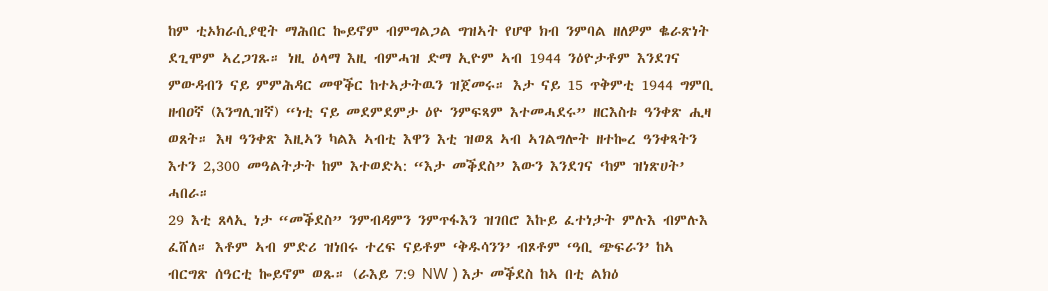ከም ቲኦክራሲያዊት ማሕበር ኰይኖም ብምግልጋል ግዝኣት የሆዋ ክብ ንምባል ዘለዎም ቈራጽነት ደጊሞም ኣረጋገጹ። ነዚ ዕላማ እዚ ብምሓዝ ድማ ኢዮም ኣብ 1944 ንዕዮታቶም እንደገና ምውዳብን ናይ ምምሕዳር መዋቕር ከተኣታትዉን ዝጀመሩ። እታ ናይ 15 ጥቅምቲ 1944 ግምቢ ዘብዐኛ (እንግሊዝኛ) “ነቲ ናይ መደምደምታ ዕዮ ንምፍጻም እተመሓደሩ” ዘርእስቱ ዓንቀጽ ሒዛ ወጸት። እዛ ዓንቀጽ እዚኣን ካልእ ኣብቲ እዋን እቲ ዝወጸ ኣብ ኣገልግሎት ዘተኰረ ዓንቀጻትን እተን 2,300 መዓልትታት ከም እተወድኣ: “እታ መቕደስ” እውን እንደገና ‘ከም ዝነጽሀት’ ሓበራ።
29 እቲ ጸላኢ ነታ “መቕደስ” ንምብዳምን ንምጥፋእን ዝገበሮ እኩይ ፈተነታት ምሉእ ብምሉእ ፈሸለ። እቶም ኣብ ምድሪ ዝነበሩ ተረፍ ናይቶም ‘ቅዱሳንን’ ብጾቶም ‘ዓቢ ጭፍራን’ ከኣ ብርግጽ ሰዓርቲ ኰይኖም ወጹ። (ራእይ 7:9 NW ) እታ መቕደስ ከኣ በቲ ልክዕ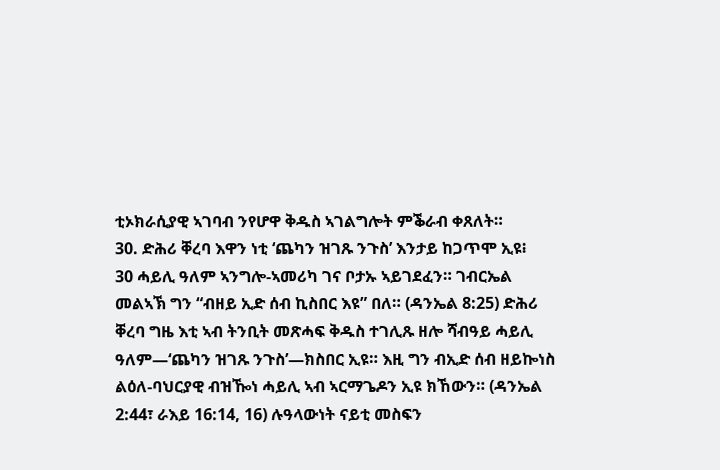ቲኦክራሲያዊ ኣገባብ ንየሆዋ ቅዱስ ኣገልግሎት ምቕራብ ቀጸለት።
30. ድሕሪ ቐረባ እዋን ነቲ ‘ጨካን ዝገጹ ንጉስ’ እንታይ ከጋጥሞ ኢዩ፧
30 ሓይሊ ዓለም ኣንግሎ-ኣመሪካ ገና ቦታኡ ኣይገደፈን። ገብርኤል መልኣኽ ግን “ብዘይ ኢድ ሰብ ኪስበር እዩ” በለ። (ዳንኤል 8:25) ድሕሪ ቐረባ ግዜ እቲ ኣብ ትንቢት መጽሓፍ ቅዱስ ተገሊጹ ዘሎ ሻብዓይ ሓይሊ ዓለም—‘ጨካን ዝገጹ ንጉስ’—ክስበር ኢዩ። እዚ ግን ብኢድ ሰብ ዘይኰነስ ልዕለ-ባህርያዊ ብዝዀነ ሓይሊ ኣብ ኣርማጌዶን ኢዩ ክኸውን። (ዳንኤል 2:44፣ ራእይ 16:14, 16) ሉዓላውነት ናይቲ መስፍን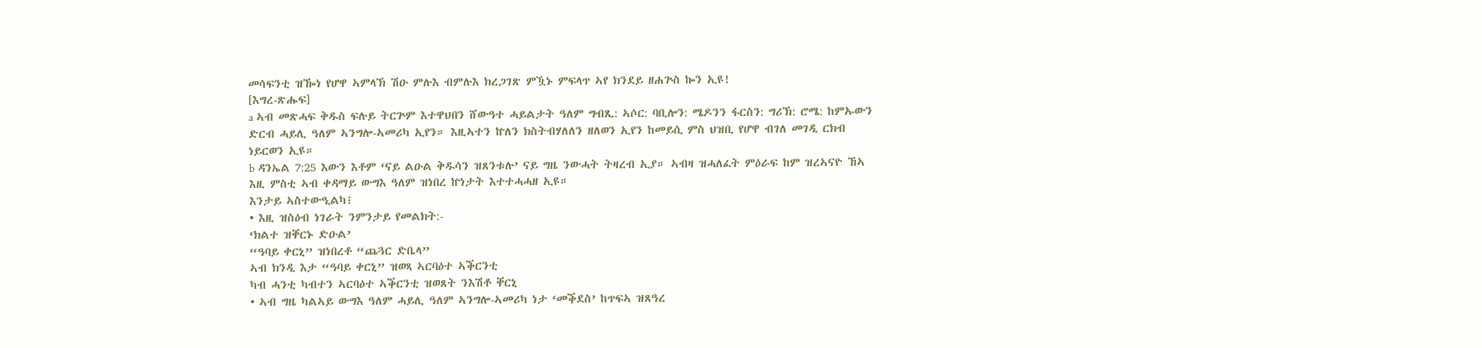መሳፍንቲ ዝዀነ የሆዋ ኣምላኽ ሽዑ ምሉእ ብምሉእ ክረጋገጽ ምዃኑ ምፍላጥ ኣየ ክንደይ ዘሐጕስ ኰን ኢዩ!
[እግረ-ጽሑፍ]
a ኣብ መጽሓፍ ቅዱስ ፍሉይ ትርጕም እተዋህበን ሸውዓተ ሓይልታት ዓለም ግብጺ: ኣሶር: ባቢሎን: ሜዶንን ፋርስን: ግሪኽ: ሮሜ: ከምኡውን ድርብ ሓይሊ ዓለም ኣንግሎ-ኣመሪካ ኢየን። እዚኣተን ኵለን ክስትብሃለለን ዘለወን ኢየን ከመይሲ ምስ ህዝቢ የሆዋ ብገለ መገዲ ርክብ ነይርወን ኢዩ።
b ዳንኤል 7:25 እውን እቶም ‘ናይ ልዑል ቅዱሳን ዝጸንቱሉ’ ናይ ግዜ ንውሓት ትዛረብ ኢያ። ኣብዛ ዝሓለፈት ምዕራፍ ከም ዝረኣናዮ ኸኣ እዚ ምስቲ ኣብ ቀዳማይ ውግእ ዓለም ዝነበረ ኵነታት እተተሓሓዘ ኢዩ።
እንታይ ኣስተውዒልካ፧
• እዚ ዝስዕብ ነገራት ንምንታይ የመልክት:-
‘ክልተ ዝቐርኑ ድዑል’
“ዓባይ ቀርኒ” ዝነበረቶ “ጨጓር ድቤላ”
ኣብ ክንዲ እታ “ዓባይ ቀርኒ” ዝወጻ ኣርባዕተ ኣቕርንቲ
ካብ ሓንቲ ካብተን ኣርባዕተ ኣቕርንቲ ዝወጸት ንእሽቶ ቐርኒ
• ኣብ ግዜ ካልኣይ ውግእ ዓለም ሓይሊ ዓለም ኣንግሎ-ኣመሪካ ነታ ‘መቕደስ’ ከጥፍኣ ዝጸዓረ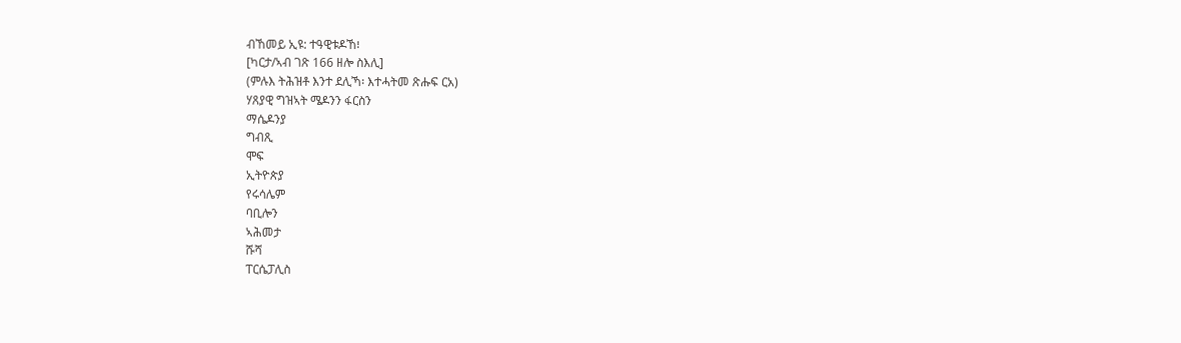ብኸመይ ኢዩ: ተዓዊቱዶኸ፧
[ካርታ/ኣብ ገጽ 166 ዘሎ ስእሊ]
(ምሉእ ትሕዝቶ እንተ ደሊኻ፡ እተሓትመ ጽሑፍ ርአ)
ሃጸያዊ ግዝኣት ሜዶንን ፋርስን
ማሴዶንያ
ግብጺ
ሞፍ
ኢትዮጵያ
የሩሳሌም
ባቢሎን
ኣሕመታ
ሹሻ
ፐርሴፓሊስ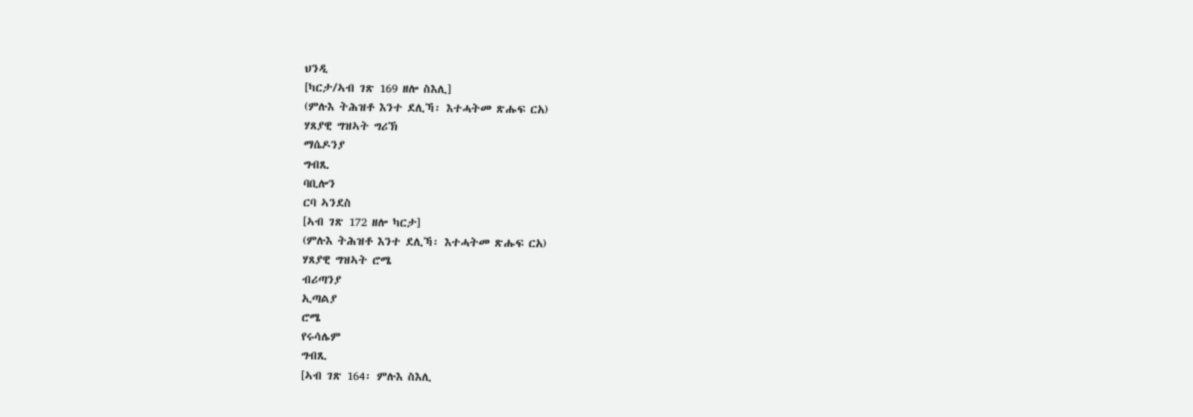ህንዲ
[ካርታ/ኣብ ገጽ 169 ዘሎ ስእሊ]
(ምሉእ ትሕዝቶ እንተ ደሊኻ፡ እተሓትመ ጽሑፍ ርአ)
ሃጸያዊ ግዝኣት ግሪኽ
ማሴዶንያ
ግብጺ
ባቢሎን
ርባ ኣንደስ
[ኣብ ገጽ 172 ዘሎ ካርታ]
(ምሉእ ትሕዝቶ እንተ ደሊኻ፡ እተሓትመ ጽሑፍ ርአ)
ሃጸያዊ ግዝኣት ሮሜ
ብሪጣንያ
ኢጣልያ
ሮሜ
የሩሳሌም
ግብጺ
[ኣብ ገጽ 164፡ ምሉእ ስእሊ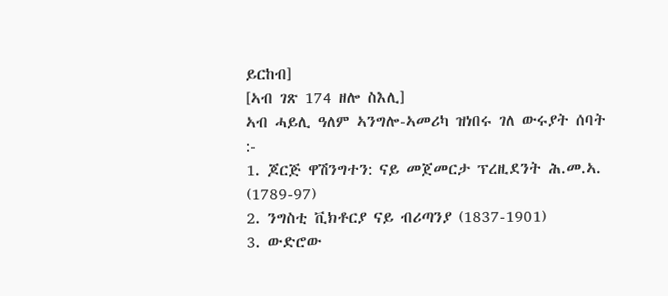ይርከብ]
[ኣብ ገጽ 174 ዘሎ ስእሊ]
ኣብ ሓይሊ ዓለም ኣንግሎ-ኣመሪካ ዝነበሩ ገለ ውሩያት ሰባት :-
1. ጆርጅ ዋሽንግተን: ናይ መጀመርታ ፕረዚደንት ሕ.መ.ኣ. (1789-97)
2. ንግስቲ ቪክቶርያ ናይ ብሪጣንያ (1837-1901)
3. ውድሮው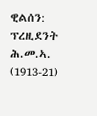ዊልሰን: ፕረዚደንት ሕ.መ.ኣ. (1913-21)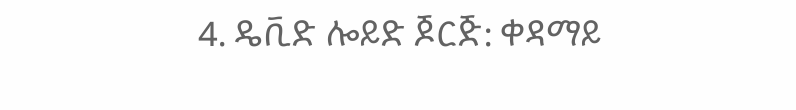4. ዴቪድ ሎይድ ጆርጅ: ቀዳማይ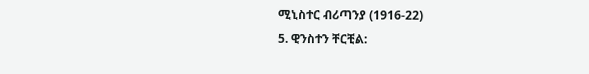ሚኒስተር ብሪጣንያ (1916-22)
5. ዊንስተን ቸርቺል: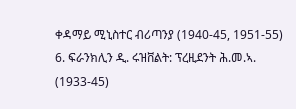ቀዳማይ ሚኒስተር ብሪጣንያ (1940-45, 1951-55)
6. ፍራንክሊን ዲ. ሩዝቨልት: ፕረዚደንት ሕ.መ.ኣ. (1933-45)